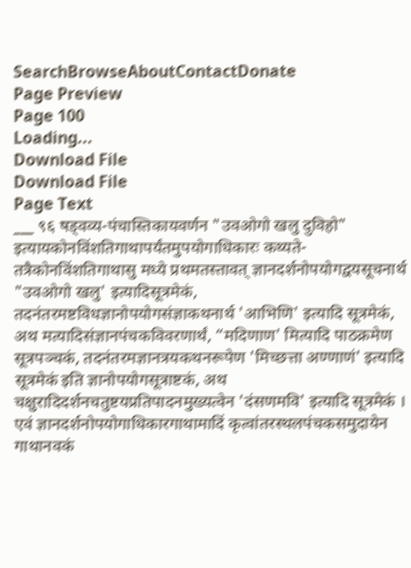SearchBrowseAboutContactDonate
Page Preview
Page 100
Loading...
Download File
Download File
Page Text
___ ९६ षड्वव्य-पंचास्तिकायवर्णन "उवओगो खलु दुविहो" इत्यायकोनविंशतिगाथापर्यंतमुपयोगाधिकारः कथ्यते-तत्रैकोनविंशतिगाथासु मध्ये प्रथमतस्तावत् ज्ञानदर्शनोपयोगद्वयसूचनार्थ "उवओगो खलु' इत्यादिसूत्रमेकं, तदनंतरमष्टविधज्ञानोपयोगसंज्ञाकथनार्थ 'आभिणि' इत्यादि सूत्रमेकं, अथ मत्यादिसंज्ञानपंचकविवरणार्थं, “मदिणाण' मित्यादि पाठक्रमेण सूत्रपञ्चकं, तदनंतरमज्ञानत्रयकथनरूपेण 'मिच्छत्ता अण्णाणं' इत्यादि सूत्रमेकं इति ज्ञानोपयोगसूत्राष्टकं, अथ चक्षुरादिदर्शनचतुष्टयप्रतिपादनमुख्यत्वेन 'दंसणमवि' इत्यादि सूत्रमेकं । एवं ज्ञानदर्शनोपयोगाधिकारगाथामादिं कृत्वांतरस्थलपंचकसमुदायेन गाथानवकं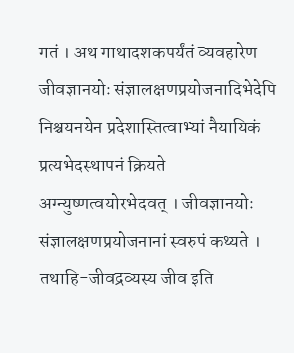गतं । अथ गाथादशकपर्यंतं व्यवहारेण जीवज्ञानयोः संज्ञालक्षणप्रयोजनादिभेदेपि निश्चयनयेन प्रदेशास्तित्वाभ्यां नैयायिकं प्रत्यभेदस्थापनं क्रियते अग्न्युष्णत्वयोरभेदवत् । जीवज्ञानयोः संज्ञालक्षणप्रयोजनानां स्वरुपं कथ्यते । तथाहि-जीवद्रव्यस्य जीव इति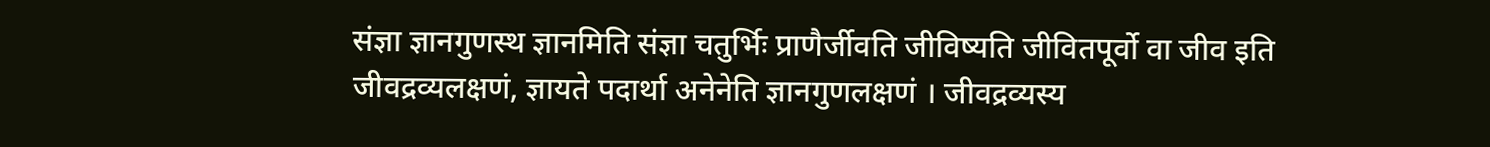संज्ञा ज्ञानगुणस्थ ज्ञानमिति संज्ञा चतुर्भिः प्राणैर्जीवति जीविष्यति जीवितपूर्वो वा जीव इति जीवद्रव्यलक्षणं, ज्ञायते पदार्था अनेनेति ज्ञानगुणलक्षणं । जीवद्रव्यस्य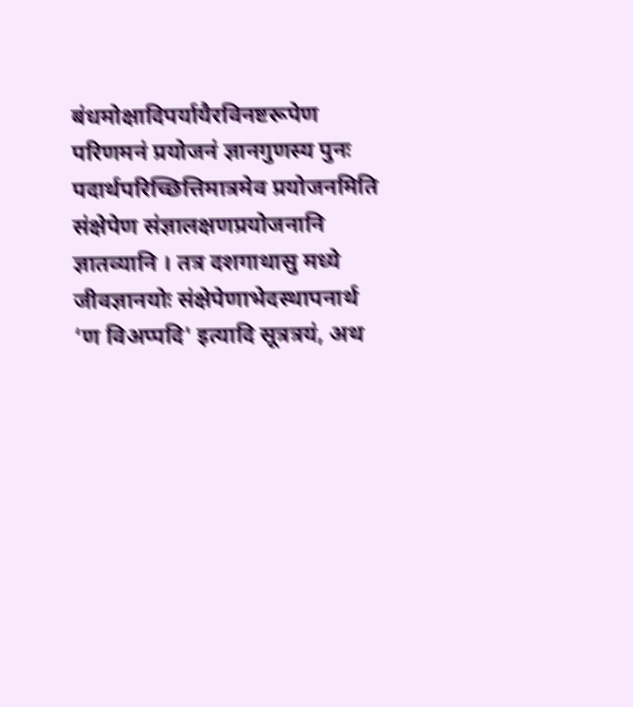बंधमोक्षादिपर्यायैरविनष्टरूपेण परिणमनं प्रयोजनं ज्ञानगुणस्य पुनः पदार्थपरिच्छित्तिमात्रमेव प्रयोजनमिति संक्षेपेण संज्ञालक्षणप्रयोजनानि ज्ञातव्यानि । तत्र दशगाथासु मध्ये जीवज्ञानयोः संक्षेपेणाभेदस्थापनार्थ ‘ण विअप्पदि' इत्यादि सूत्रत्रयं, अथ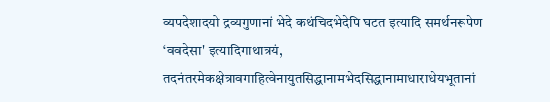व्यपदेशादयो द्रव्यगुणानां भेदे कथंचिदभेदेपि घटत इत्यादि समर्थनरूपेण ‘ववदेसा' इत्यादिगाथात्रयं, तदनंतरमेकक्षेत्रावगाहित्वेनायुतसिद्धानामभेदसिद्धानामाधाराधेयभूतानां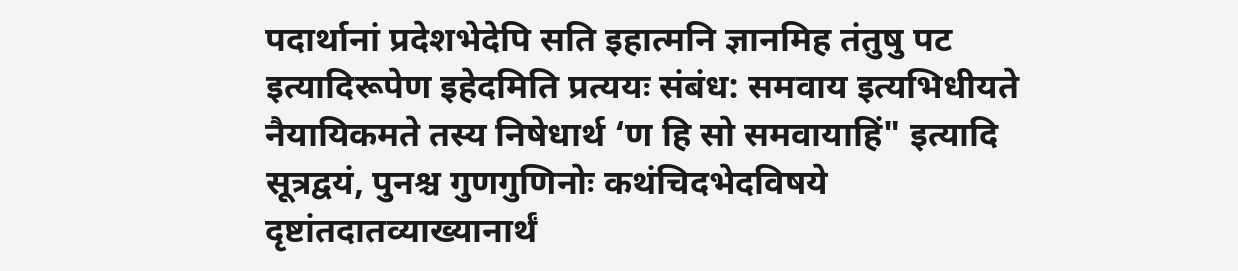पदार्थानां प्रदेशभेदेपि सति इहात्मनि ज्ञानमिह तंतुषु पट इत्यादिरूपेण इहेदमिति प्रत्ययः संबंध: समवाय इत्यभिधीयते नैयायिकमते तस्य निषेधार्थ ‘ण हि सो समवायाहिं" इत्यादि सूत्रद्वयं, पुनश्च गुणगुणिनोः कथंचिदभेदविषये दृष्टांतदातव्याख्यानार्थं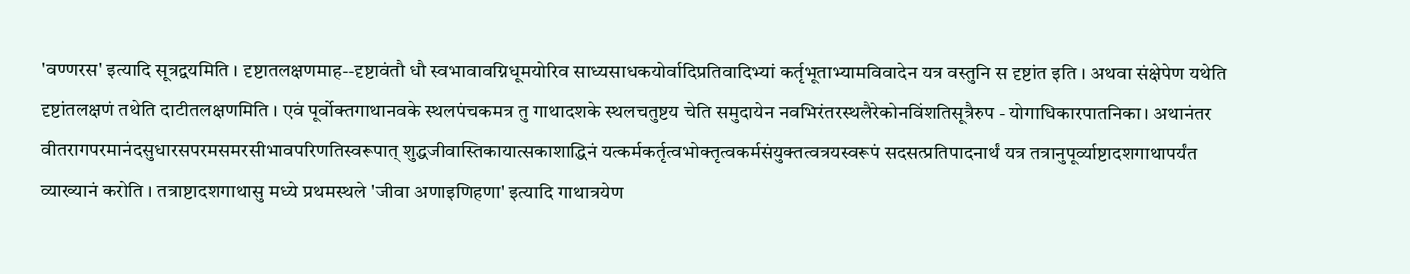'वण्णरस' इत्यादि सूत्रद्वयमिति । दृष्टातलक्षणमाह--दृष्टावंतौ धौ स्वभावावग्निधूमयोरिव साध्यसाधकयोर्वादिप्रतिवादिभ्यां कर्तृभूताभ्यामविवादेन यत्र वस्तुनि स दृष्टांत इति । अथवा संक्षेपेण यथेति दृष्टांतलक्षणं तथेति दाटीतलक्षणमिति । एवं पूर्वोक्तगाथानवके स्थलपंचकमत्र तु गाथादशके स्थलचतुष्टय चेति समुदायेन नवभिरंतरस्थलैरेकोनविंशतिसूत्रैरुप - योगाधिकारपातनिका। अथानंतर वीतरागपरमानंदसुधारसपरमसमरसीभावपरिणतिस्वरूपात् शुद्धजीवास्तिकायात्सकाशाद्धिनं यत्कर्मकर्तृत्वभोक्तृत्वकर्मसंयुक्तत्वत्रयस्वरूपं सदसत्प्रतिपादनार्थं यत्र तत्रानुपूर्व्याष्टादशगाथापर्यंत व्याख्यानं करोति । तत्राष्टादशगाथासु मध्ये प्रथमस्थले 'जीवा अणाइणिहणा' इत्यादि गाथात्रयेण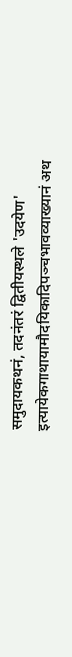समुदायकथनं, तदनंतरं द्वितीयस्थले 'उदयेण' इत्यायेकगाथायामौदयिकादिपञ्चभावव्याख्यानं अथ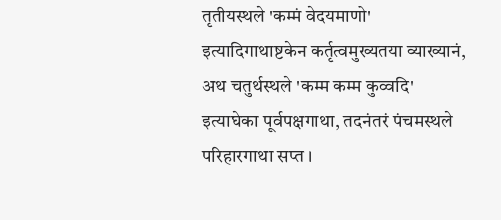तृतीयस्थले 'कम्मं वेदयमाणो' इत्यादिगाथाष्टकेन कर्तृत्वमुख्यतया व्याख्यानं, अथ चतुर्थस्थले 'कम्म कम्म कुव्वदि' इत्याघेका पूर्वपक्षगाथा, तदनंतरं पंचमस्थले परिहारगाथा सप्त ।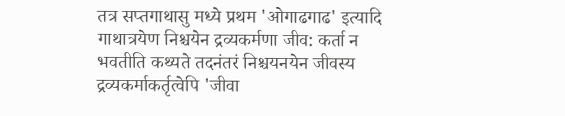तत्र सप्तगाथासु मध्ये प्रथम 'ओगाढगाढ' इत्यादि गाथात्रयेण निश्चयेन द्रव्यकर्मणा जीव: कर्ता न भवतीति कथ्यते तदनंतरं निश्चयनयेन जीवस्य द्रव्यकर्माकर्तृत्वेपि 'जीवा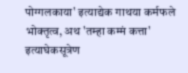पोग्गलकाया' इत्याद्येक गाथया कर्मफले भोक्तृत्व, अथ 'तम्हा कम्मं कत्ता' इत्याघेकसूत्रेण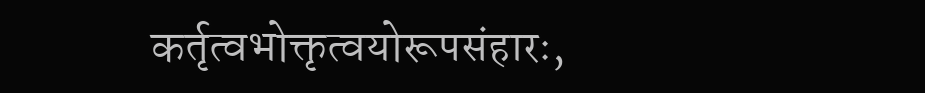कर्तृत्वभोक्तृत्वयोरूपसंहारः,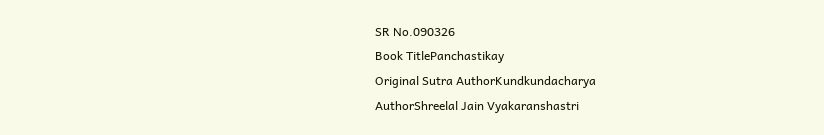SR No.090326
Book TitlePanchastikay
Original Sutra AuthorKundkundacharya
AuthorShreelal Jain Vyakaranshastri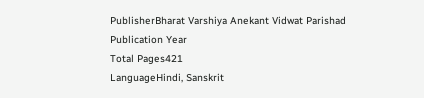PublisherBharat Varshiya Anekant Vidwat Parishad
Publication Year
Total Pages421
LanguageHindi, Sanskrit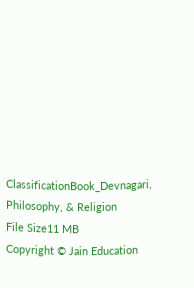ClassificationBook_Devnagari, Philosophy, & Religion
File Size11 MB
Copyright © Jain Education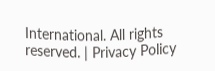International. All rights reserved. | Privacy Policy